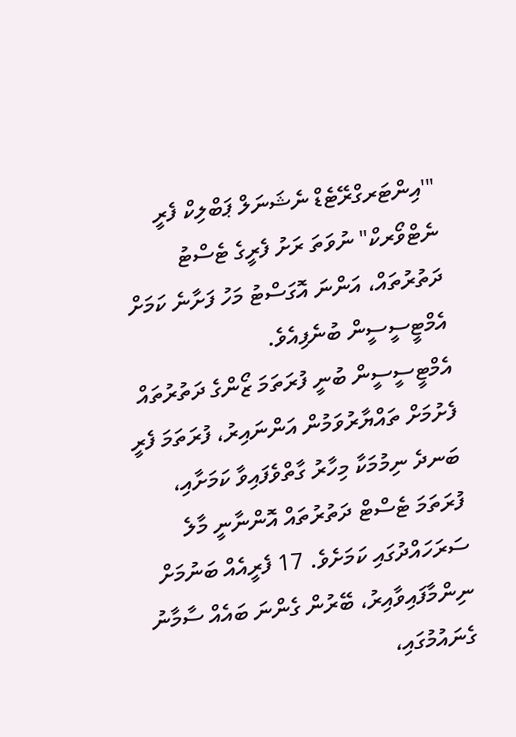"'އިންޓަރގްރޭޓެޑް ނެޝަނަލް ޕަބްލިކް ފެރީ ނެޓްވޯރކް" ނުވަތަ ރަށު ފެރީގެ ޓެސްޓު ދަތުރުތައް، އަންނަ އޮގަސްޓު މަހު ފަށާނެ ކަމަށް އެމްޓީސީސީން ބުނެފިއެވެ.
އެމްޓީސީސީން ބުނީ ފުރަތަމަ ޒޯންގެ ދަތުރުތައް ފެށުމަށް ތައްޔާރުވަމުން އަންނައިރު، ފުރަތަމަ ފެރީ ބަނދެ ނިމުމަކާ މިހާރު ގާތްވެފައިވާ ކަމަށާއި، ފުރަތަމަ ޓެސްޓް ދަތުރުތައް އޮންނާނީ މާލެ ސަރަހައްދުގައި ކަމަށެވެ. 17 ފެރީއެއް ބަނުމަށް ނިންމާފައިވާއިރު، ބޭރުން ގެންނަ ބައެއް ސާމާނު ގެނައުމުގައި،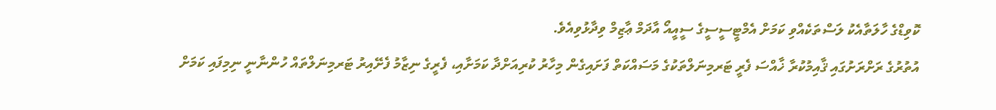ކޮވިޑްގެ ހާލަތާއެކު ލަސްތަކެއްވި ކަމަށް އެމްޓީސީސީގެ ސީއީއޯ އާދަމް ޢާޒިމް ވިދާޅުވިއެވެ.
އުތުރުގެ ރަށްރަށުގައި ޤާއިމުކުރާ ޚާއްސަ ފެރީ ޓަރމިނަލްތަކުގެ މަސައްކަތް ފަށައިގެން މިހާރު ކުރިއަށްދާ ކަމަށާއި، ފެރީގެ ނިޒާމު ފެށޭއިރު ޓަރމިނަލްތައް ހުންނާނީ ނިމިފައި ކަމަށް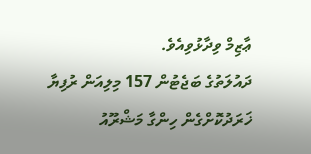ޢާޒިމް ވިދާޅުވިއެވެ.
ދައުލަތުގެ ބަޖެޓުން 157 މިލިއަން ރުފިޔާ ޚަރަދުކޮށްގެން ހިންގާ މަޝްރޫއު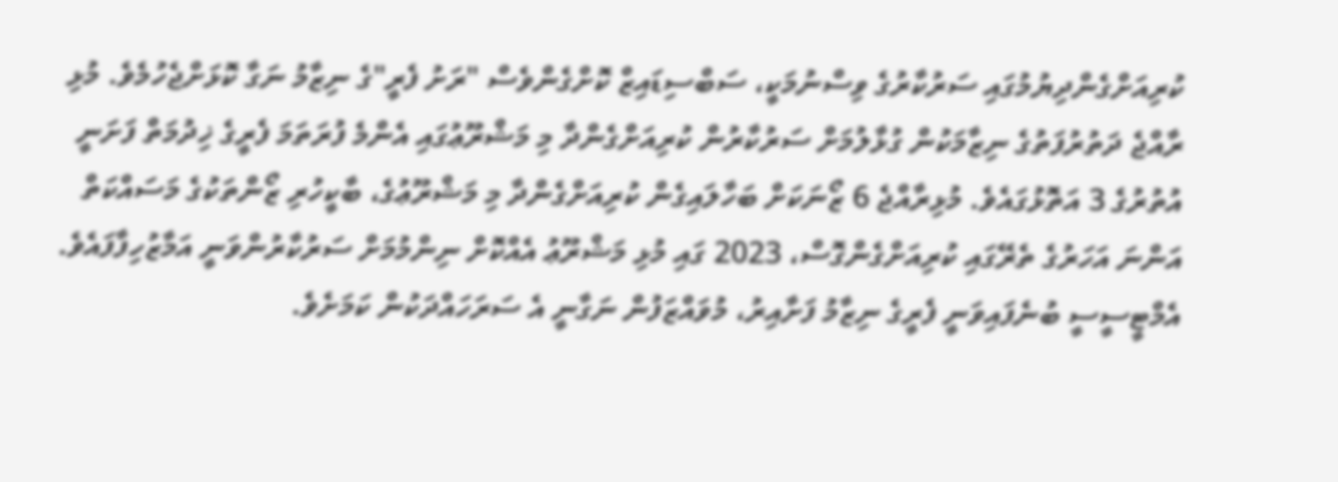ކުރިއަށްގެންދިޔުމުގައި ސަރުކާރުގެ ވިސްނުމަކީ، ސަބްސިޑައިޒް ކޮށްގެންވެސް "ރަށު ފެރީ"ގެ ނިޒާމު ނަގާ ކޮޅަށްޖެހުމެވެ. މުޅި ރާއްޖެ ދަތުރުފަތުގެ ނިޒާމަކުން ގުޅާލުމަށް ސަރުކާރުން ކުރިއަށްގެންދާ މި މަޝްރޫޢުގައި އެންމެ ފުރަތަމަ ފެރީގެ ޚިދުމަތް ފަށަނީ އުތުރުގެ 3 އަތޮޅުގައެވެ. މުޅިރާއްޖެ 6 ޒޯނަކަށް ބަހާލައިގެން ކުރިއަށްގެންދާ މި މަޝްރޫޢުގެ، ބާކީހުރި ޒޯންތަކުގެ މަސައްކަތް އަންނަ އަހަރުގެ ތެރޭގައި ކުރިއަށްގެންގޮސް، 2023 ގައި މުޅި މަޝްރޫޢު އެއްކޮށް ނިންމުމަށް ސަރުކާރުންވަނީ އަމާޒުހިފާފައެވެ.
އެމްޓީސީސީ ބުނެފައިވަނީ ފެރީގެ ނިޒާމު ފަށާއިރު، މުވައްޒަފުން ނަގާނީ އެ ސަރަހައްދަކުން ކަމަށެވެ.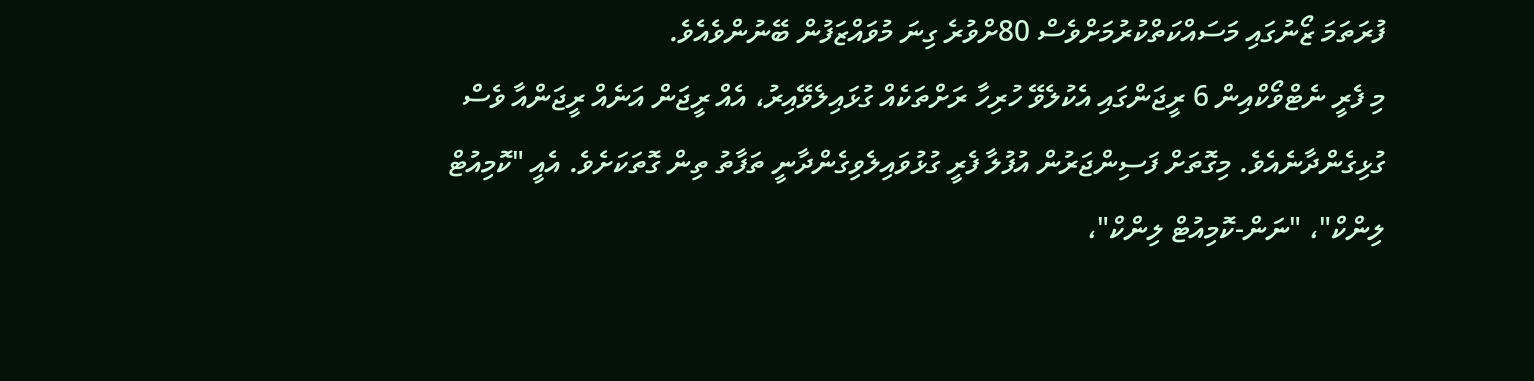ފުރަތަމަ ޒޯނުގައި މަސައްކަތްކުރުމަށްވެސް 80ށްވުރެ ގިނަ މުވައްޒަފުން ބޭނުންވެއެވެ.
މި ފެރީ ނެޓްވޯކްއިން 6 ރީޖަންގައި އެކުލެވޭ ހުރިހާ ރަށްތަކެއް ގުޅައިލެވޭއިރު، އެއް ރީޖަން އަނެއް ރީޖަންއާ ވެސް ގުޅިގެންދާނެއެވެ. މިގޮތަށް ފަސިންޖަރުން އުފުލާ ފެރީ ގުޅުވައިލެވިގެންދާނީ ތަފާތު ތިން ގޮތަކަށެވެ. އެއީ "ކޮމިއުޓް ލިންކް"، "ނަން-ކޮމިއުޓް ލިންކް"،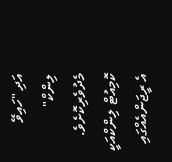އަދި "ހައިވޭ ލިންކް" މެދުވެރިކޮށެވެ. ކޮމިއުޓް ލިންކްއަކީ އެ ރީޖަންއެއްގައި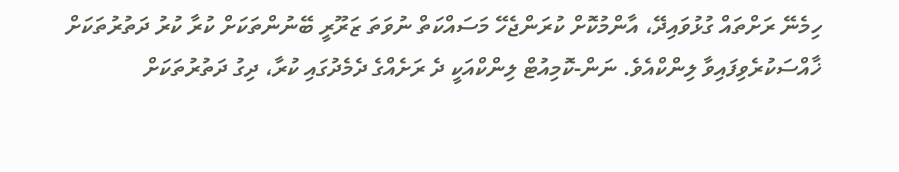ހިމެނޭ ރަށްތައް ގުޅުވައިދޭ، އާންމުކޮށް ކުރަންޖެހޭ މަސައްކަތް ނުވަތަ ޒަރޫރީ ބޭނުންތަކަށް ކުރާ ކުރު ދަތުރުތަކަށް ޚާއްސަކުރެވިފައިވާ ލިންކްއެވެ. ނަން-ކޮމިއުޓް ލިންކްއަކީ ދެ ރަށެއްގެ ދެމެދުގައި ކުރާ، ދިގު ދަތުރުތަކަށް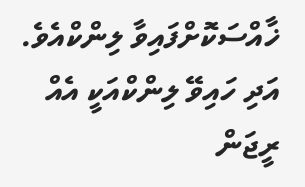ޚާއްސަކޮށްފައިވާ ލިންކްއެވެ. އަދި ހައިވޭ ލިންކްއަކީ އެއް ރީޖަން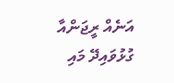އަނެއް ރީޖަންއާ ގުޅުވައިދޭ މައި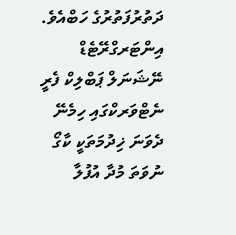ދަތުރުފަތުރުގެ ހަބްއެވެ.
އިންޓަރގްރޭޓެޑް ނޭޝަނަލް ޕަބްލިކް ފެރީ ނެޓްވަރކްގައި ހިމެނޭ ދެވަނަ ޚިދުމަތަކީ ކާގޯ ނުވަތަ މުދާ އުފުލާ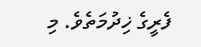ފެރީގެ ޚިދުމަތެވެ. މި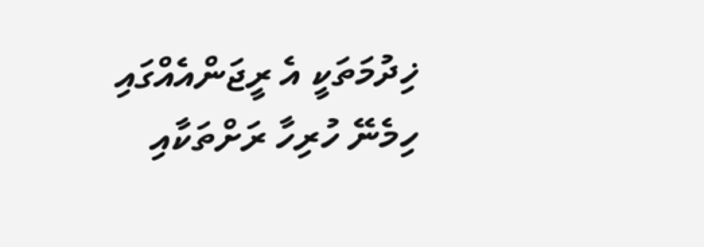ޚިދުމަތަކީ އެ ރީޖަންއެއްގައި ހިމެނޭ ހުރިހާ ރަށްތަކާއި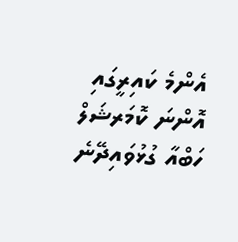އެންމެ ކައިރީގައި އޮންނަ ކޮމަރޝަލް ހަބްއާ ގުޅުވައިދޭނެ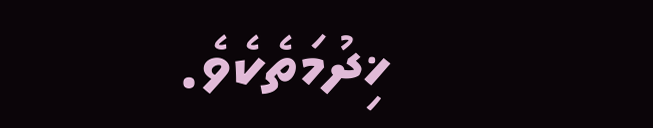ޚިދުމަތެކެވެ.